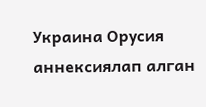Украина Орусия аннексиялап алган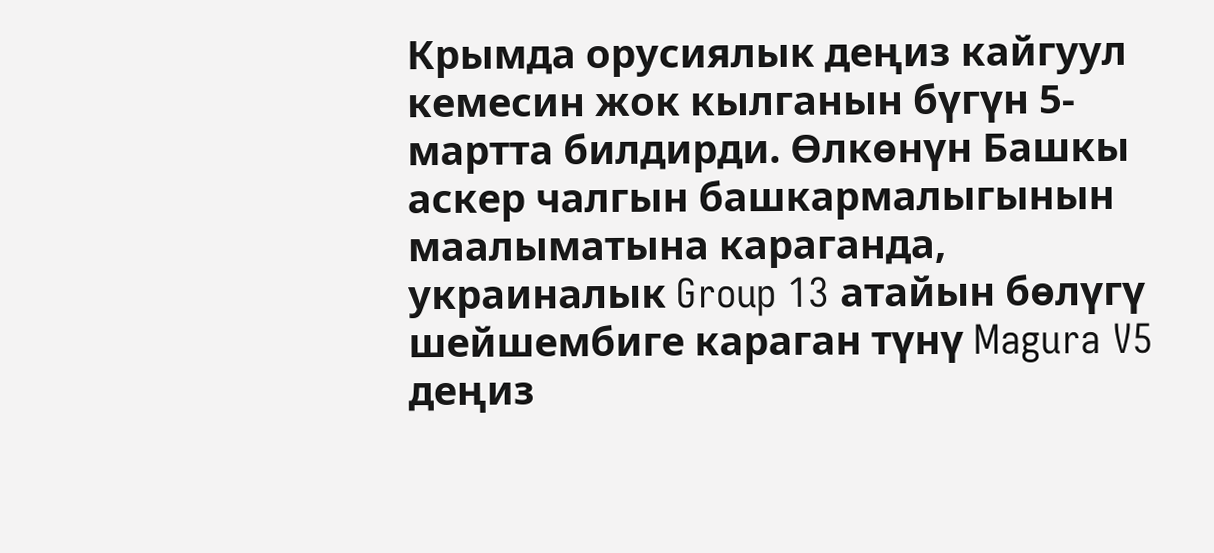Крымда орусиялык деңиз кайгуул кемесин жок кылганын бүгүн 5-мартта билдирди. Өлкөнүн Башкы аскер чалгын башкармалыгынын маалыматына караганда, украиналык Group 13 атайын бөлүгү шейшембиге караган түнү Magura V5 деңиз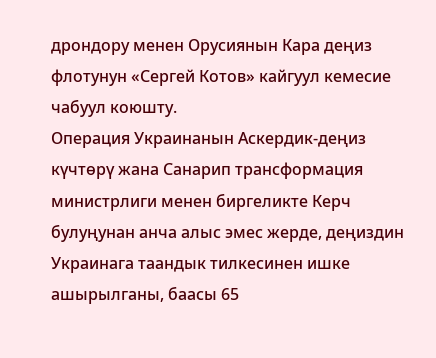дрондору менен Орусиянын Кара деңиз флотунун «Сергей Котов» кайгуул кемесие чабуул коюшту.
Операция Украинанын Аскердик-деңиз күчтөрү жана Санарип трансформация министрлиги менен биргеликте Керч булуңунан анча алыс эмес жерде, деңиздин Украинага таандык тилкесинен ишке ашырылганы, баасы 65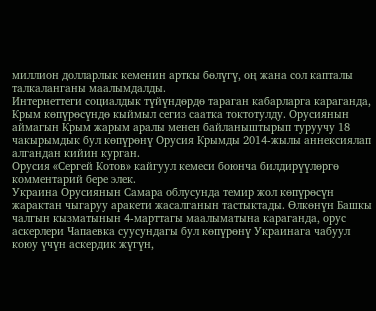миллион долларлык кеменин арткы бөлүгү, оң жана сол капталы талкаланганы маалымдалды.
Интернеттеги социалдык түйүндөрдө тараган кабарларга караганда, Крым көпүрөсүндө кыймыл сегиз саатка токтотулду. Орусиянын аймагын Крым жарым аралы менен байланыштырып туруучу 18 чакырымдык бул көпүрөнү Орусия Крымды 2014-жылы аннексиялап алгандан кийин курган.
Орусия «Сергей Котов» кайгуул кемеси боюнча билдирүүлөргө комментарий бере элек.
Украина Орусиянын Самара облусунда темир жол көпүрөсүн жарактан чыгаруу аракети жасалганын тастыктады. Өлкөнүн Башкы чалгын кызматынын 4-марттагы маалыматына караганда, орус аскерлери Чапаевка суусундагы бул көпүрөнү Украинага чабуул коюу үчүн аскердик жүгүн,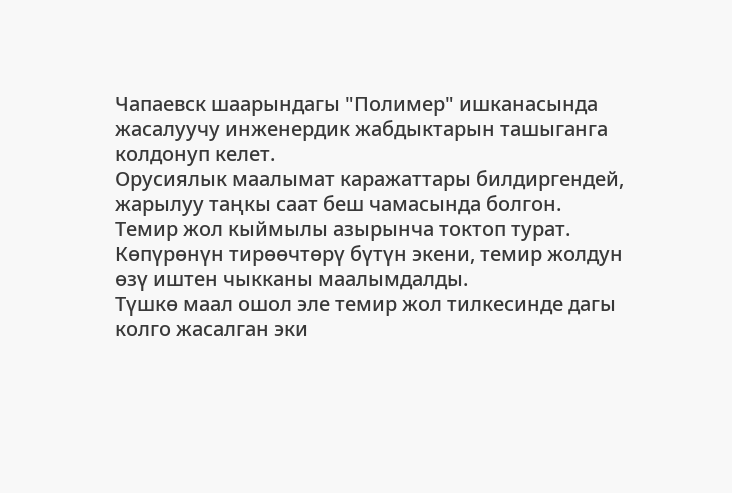Чапаевск шаарындагы "Полимер" ишканасында жасалуучу инженердик жабдыктарын ташыганга колдонуп келет.
Орусиялык маалымат каражаттары билдиргендей, жарылуу таңкы саат беш чамасында болгон. Темир жол кыймылы азырынча токтоп турат. Көпүрөнүн тирөөчтөрү бүтүн экени, темир жолдун өзү иштен чыкканы маалымдалды.
Түшкө маал ошол эле темир жол тилкесинде дагы колго жасалган эки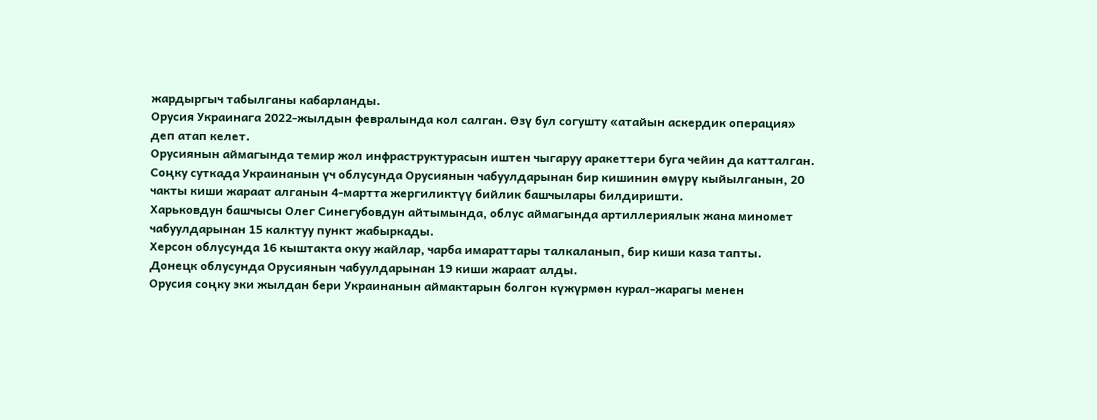жардыргыч табылганы кабарланды.
Орусия Украинага 2022-жылдын февралында кол салган. Өзү бул согушту «атайын аскердик операция» деп атап келет.
Орусиянын аймагында темир жол инфраструктурасын иштен чыгаруу аракеттери буга чейин да катталган.
Соңку суткада Украинанын үч облусунда Орусиянын чабуулдарынан бир кишинин өмүрү кыйылганын, 20 чакты киши жараат алганын 4-мартта жергиликтүү бийлик башчылары билдиришти.
Харьковдун башчысы Олег Синегубовдун айтымында, облус аймагында артиллериялык жана миномет чабуулдарынан 15 калктуу пункт жабыркады.
Херсон облусунда 16 кыштакта окуу жайлар, чарба имараттары талкаланып, бир киши каза тапты.
Донецк облусунда Орусиянын чабуулдарынан 19 киши жараат алды.
Орусия соңку эки жылдан бери Украинанын аймактарын болгон күжүрмөн курал-жарагы менен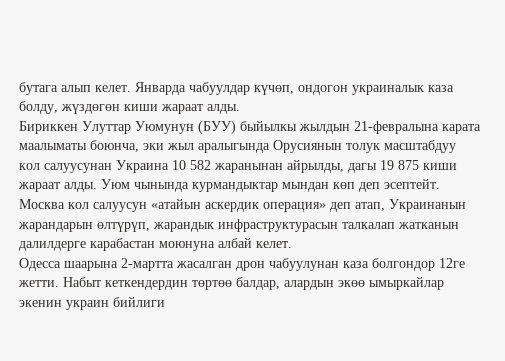бутага алып келет. Январда чабуулдар күчөп, ондогон украиналык каза болду, жүздөгөн киши жараат алды.
Бириккен Улуттар Уюмунун (БУУ) быйылкы жылдын 21-февралына карата маалыматы боюнча, эки жыл аралыгында Орусиянын толук масштабдуу кол салуусунан Украина 10 582 жаранынан айрылды, дагы 19 875 киши жараат алды. Уюм чынында курмандыктар мындан көп деп эсептейт.
Москва кол салуусун «атайын аскердик операция» деп атап, Украинанын жарандарын өлтүрүп, жарандык инфраструктурасын талкалап жатканын далилдерге карабастан моюнуна албай келет.
Одесса шаарына 2-мартта жасалган дрон чабуулунан каза болгондор 12ге жетти. Набыт кеткендердин төртөө балдар, алардын экөө ымыркайлар экенин украин бийлиги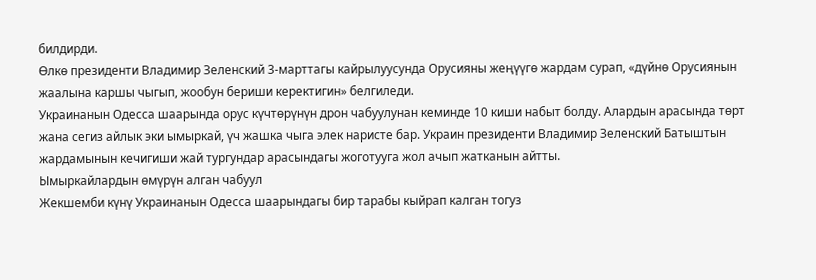билдирди.
Өлкө президенти Владимир Зеленский 3-марттагы кайрылуусунда Орусияны жеңүүгө жардам сурап, «дүйнө Орусиянын жаалына каршы чыгып, жообун бериши керектигин» белгиледи.
Украинанын Одесса шаарында орус күчтөрүнүн дрон чабуулунан кеминде 10 киши набыт болду. Алардын арасында төрт жана сегиз айлык эки ымыркай, үч жашка чыга элек наристе бар. Украин президенти Владимир Зеленский Батыштын жардамынын кечигиши жай тургундар арасындагы жоготууга жол ачып жатканын айтты.
Ымыркайлардын өмүрүн алган чабуул
Жекшемби күнү Украинанын Одесса шаарындагы бир тарабы кыйрап калган тогуз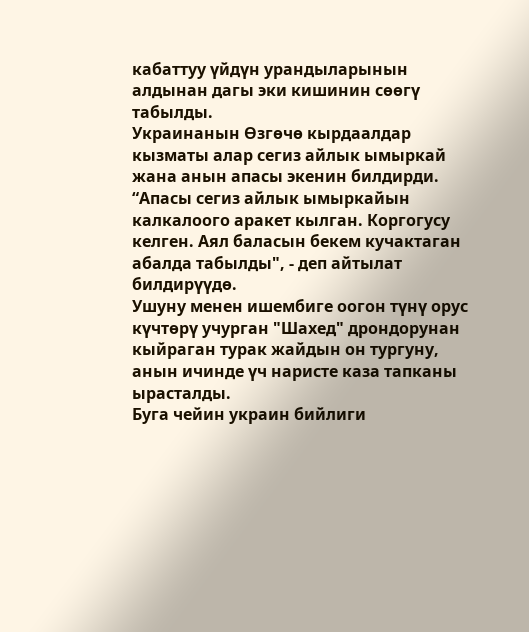кабаттуу үйдүн урандыларынын алдынан дагы эки кишинин сөөгү табылды.
Украинанын Өзгөчө кырдаалдар кызматы алар сегиз айлык ымыркай жана анын апасы экенин билдирди.
“Апасы сегиз айлык ымыркайын калкалоого аракет кылган. Коргогусу келген. Аял баласын бекем кучактаган абалда табылды", - деп айтылат билдирүүдө.
Ушуну менен ишембиге оогон түнү орус күчтөрү учурган "Шахед" дрондорунан кыйраган турак жайдын он тургуну, анын ичинде үч наристе каза тапканы ырасталды.
Буга чейин украин бийлиги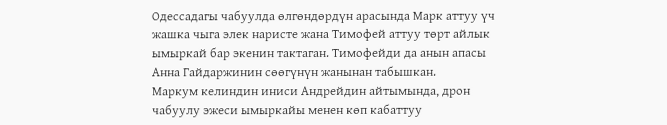Одессадагы чабуулда өлгөндөрдүн арасында Марк аттуу үч жашка чыга элек наристе жана Тимофей аттуу төрт айлык ымыркай бар экенин тактаган. Тимофейди да анын апасы Анна Гайдаржинин сөөгүнүн жанынан табышкан.
Маркум келиндин иниси Андрейдин айтымында, дрон чабуулу эжеси ымыркайы менен көп кабаттуу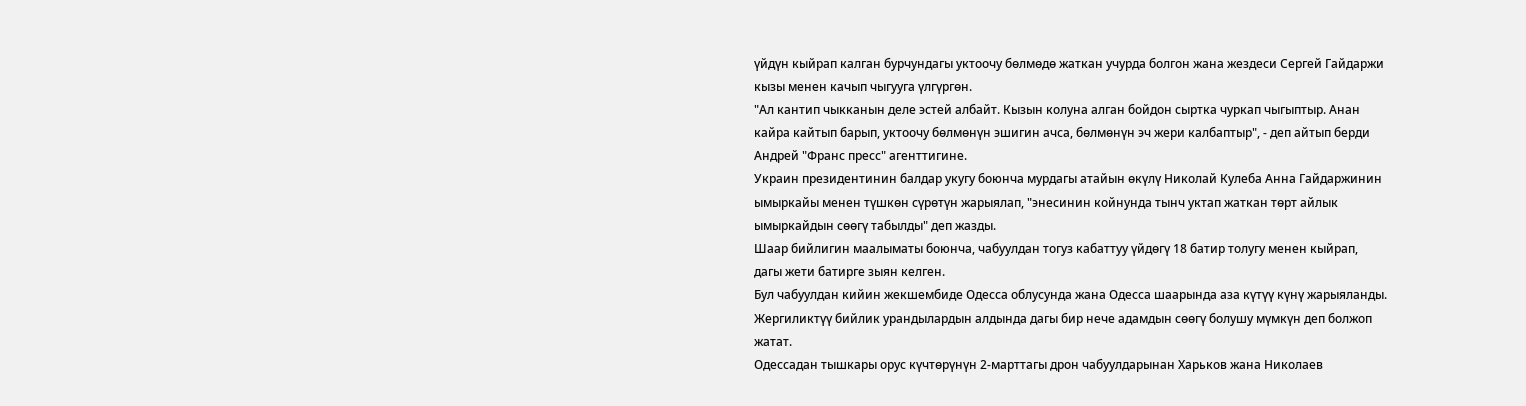үйдүн кыйрап калган бурчундагы уктоочу бөлмөдө жаткан учурда болгон жана жездеси Сергей Гайдаржи кызы менен качып чыгууга үлгүргөн.
"Ал кантип чыкканын деле эстей албайт. Кызын колуна алган бойдон сыртка чуркап чыгыптыр. Анан кайра кайтып барып, уктоочу бөлмөнүн эшигин ачса, бөлмөнүн эч жери калбаптыр", - деп айтып берди Андрей "Франс пресс" агенттигине.
Украин президентинин балдар укугу боюнча мурдагы атайын өкүлү Николай Кулеба Анна Гайдаржинин ымыркайы менен түшкөн сүрөтүн жарыялап, "энесинин койнунда тынч уктап жаткан төрт айлык ымыркайдын сөөгү табылды" деп жазды.
Шаар бийлигин маалыматы боюнча, чабуулдан тогуз кабаттуу үйдөгү 18 батир толугу менен кыйрап, дагы жети батирге зыян келген.
Бул чабуулдан кийин жекшембиде Одесса облусунда жана Одесса шаарында аза күтүү күнү жарыяланды. Жергиликтүү бийлик урандылардын алдында дагы бир нече адамдын сөөгү болушу мүмкүн деп болжоп жатат.
Одессадан тышкары орус күчтөрүнүн 2-марттагы дрон чабуулдарынан Харьков жана Николаев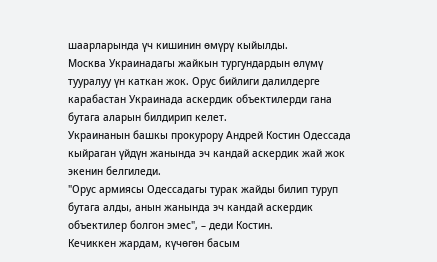шаарларында үч кишинин өмүрү кыйылды.
Москва Украинадагы жайкын тургундардын өлүмү тууралуу үн каткан жок. Орус бийлиги далилдерге карабастан Украинада аскердик объектилерди гана бутага аларын билдирип келет.
Украинанын башкы прокурору Андрей Костин Одессада кыйраган үйдүн жанында эч кандай аскердик жай жок экенин белгиледи.
"Орус армиясы Одессадагы турак жайды билип туруп бутага алды, анын жанында эч кандай аскердик объектилер болгон эмес", – деди Костин.
Кечиккен жардам, күчөгөн басым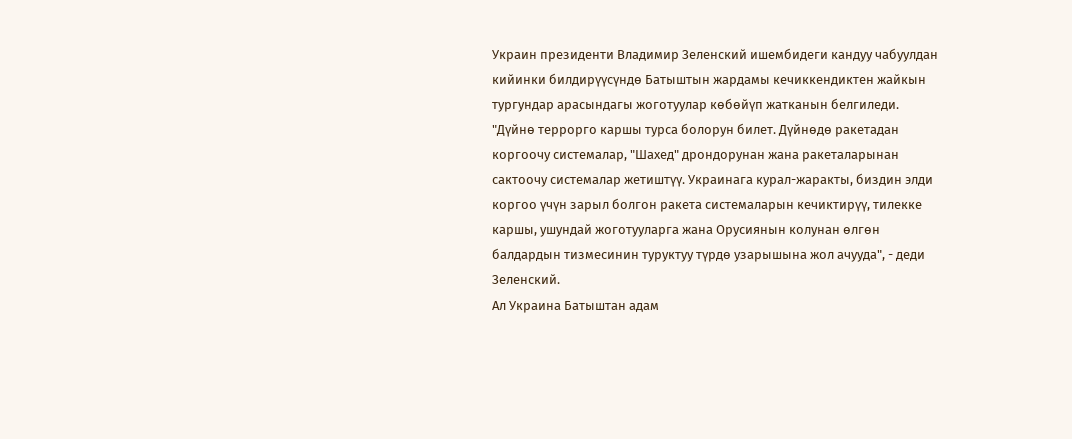Украин президенти Владимир Зеленский ишембидеги кандуу чабуулдан кийинки билдирүүсүндө Батыштын жардамы кечиккендиктен жайкын тургундар арасындагы жоготуулар көбөйүп жатканын белгиледи.
"Дүйнө террорго каршы турса болорун билет. Дүйнөдө ракетадан коргоочу системалар, "Шахед" дрондорунан жана ракеталарынан сактоочу системалар жетиштүү. Украинага курал-жаракты, биздин элди коргоо үчүн зарыл болгон ракета системаларын кечиктирүү, тилекке каршы, ушундай жоготууларга жана Орусиянын колунан өлгөн балдардын тизмесинин туруктуу түрдө узарышына жол ачууда", - деди Зеленский.
Ал Украина Батыштан адам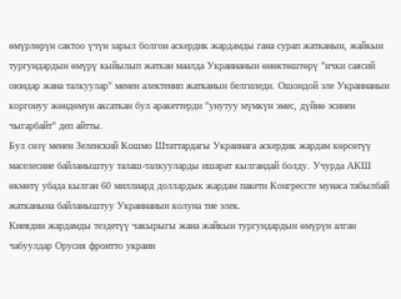өмүрлөрүн сактоо үчүн зарыл болгон аскердик жардамды гана сурап жатканын, жайкын тургундардын өмүрү кыйылып жаткан маалда Украинанын өнөктөштөрү "ички саясий оюндар жана талкуулар" менен алектенип жатканын белгиледи. Ошондой эле Украинанын коргонуу жөндөмүн аксаткан бул аракеттерди "унутуу мүмкүн эмес, дүйнө эсинен чыгарбайт" деп айтты.
Бул сөзү менен Зеленский Кошмо Штаттардагы Украинага аскердик жардам көрсөтүү маселесине байланыштуу талаш-талкууларды ишарат кылгандай болду. Учурда АКШ өкмөтү убада кылган 60 миллиард доллардык жардам пакети Конгрессте мунаса табылбай жатканына байланыштуу Украинанын колуна тие элек.
Киевдин жардамды тездетүү чакырыгы жана жайкын тургундардын өмүрүн алган чабуулдар Орусия фронтто украин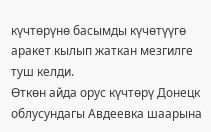күчтөрүнө басымды күчөтүүгө аракет кылып жаткан мезгилге туш келди.
Өткөн айда орус күчтөрү Донецк облусундагы Авдеевка шаарына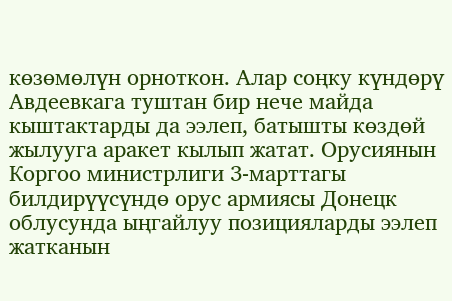көзөмөлүн орноткон. Алар соңку күндөрү Авдеевкага туштан бир нече майда кыштактарды да ээлеп, батышты көздөй жылууга аракет кылып жатат. Орусиянын Коргоо министрлиги 3-марттагы билдирүүсүндө орус армиясы Донецк облусунда ыңгайлуу позицияларды ээлеп жатканын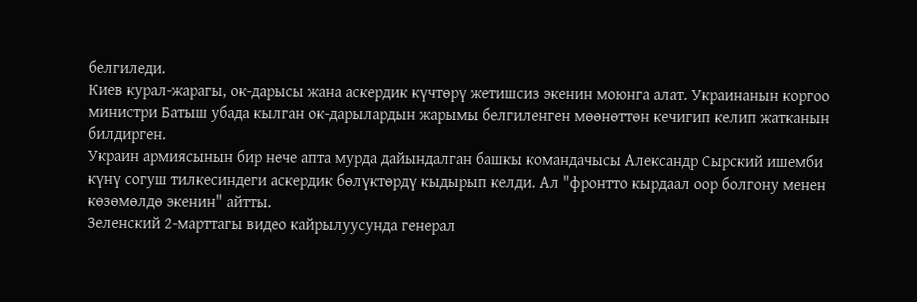белгиледи.
Киев курал-жарагы, ок-дарысы жана аскердик күчтөрү жетишсиз экенин моюнга алат. Украинанын коргоо министри Батыш убада кылган ок-дарылардын жарымы белгиленген мөөнөттөн кечигип келип жатканын билдирген.
Украин армиясынын бир нече апта мурда дайындалган башкы командачысы Александр Сырский ишемби күнү согуш тилкесиндеги аскердик бөлүктөрдү кыдырып келди. Ал "фронтто кырдаал оор болгону менен көзөмөлдө экенин" айтты.
Зеленский 2-марттагы видео кайрылуусунда генерал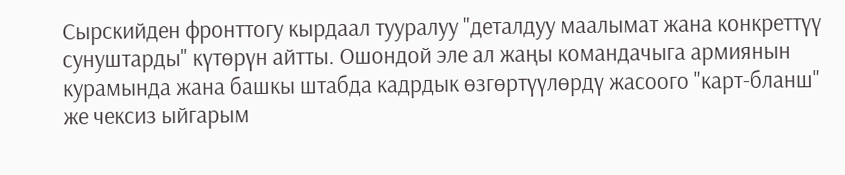Сырскийден фронттогу кырдаал тууралуу "деталдуу маалымат жана конкреттүү сунуштарды" күтөрүн айтты. Ошондой эле ал жаңы командачыга армиянын курамында жана башкы штабда кадрдык өзгөртүүлөрдү жасоого "карт-бланш" же чексиз ыйгарым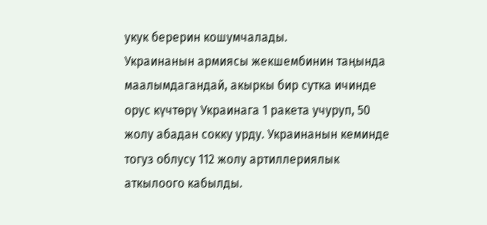укук берерин кошумчалады.
Украинанын армиясы жекшембинин таңында маалымдагандай, акыркы бир сутка ичинде орус күчтөрү Украинага 1 ракета учуруп, 50 жолу абадан сокку урду. Украинанын кеминде тогуз облусу 112 жолу артиллериялык аткылоого кабылды.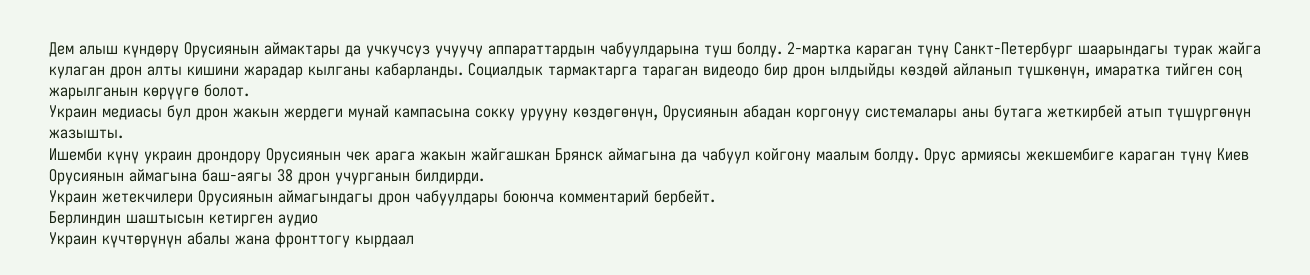Дем алыш күндөрү Орусиянын аймактары да учкучсуз учуучу аппараттардын чабуулдарына туш болду. 2-мартка караган түнү Санкт-Петербург шаарындагы турак жайга кулаган дрон алты кишини жарадар кылганы кабарланды. Социалдык тармактарга тараган видеодо бир дрон ылдыйды көздөй айланып түшкөнүн, имаратка тийген соң жарылганын көрүүгө болот.
Украин медиасы бул дрон жакын жердеги мунай кампасына сокку урууну көздөгөнүн, Орусиянын абадан коргонуу системалары аны бутага жеткирбей атып түшүргөнүн жазышты.
Ишемби күнү украин дрондору Орусиянын чек арага жакын жайгашкан Брянск аймагына да чабуул койгону маалым болду. Орус армиясы жекшембиге караган түнү Киев Орусиянын аймагына баш-аягы 38 дрон учурганын билдирди.
Украин жетекчилери Орусиянын аймагындагы дрон чабуулдары боюнча комментарий бербейт.
Берлиндин шаштысын кетирген аудио
Украин күчтөрүнүн абалы жана фронттогу кырдаал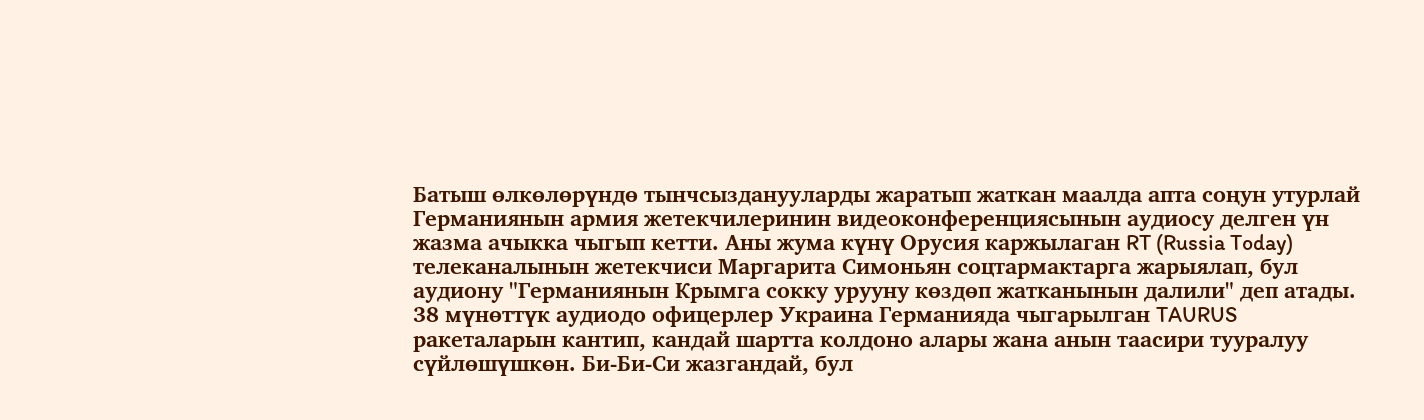Батыш өлкөлөрүндө тынчсызданууларды жаратып жаткан маалда апта соңун утурлай Германиянын армия жетекчилеринин видеоконференциясынын аудиосу делген үн жазма ачыкка чыгып кетти. Аны жума күнү Орусия каржылаган RT (Russia Today) телеканалынын жетекчиси Маргарита Симоньян соцтармактарга жарыялап, бул аудиону "Германиянын Крымга сокку урууну көздөп жатканынын далили" деп атады.
38 мүнөттүк аудиодо офицерлер Украина Германияда чыгарылган TAURUS ракеталарын кантип, кандай шартта колдоно алары жана анын таасири тууралуу сүйлөшүшкөн. Би-Би-Си жазгандай, бул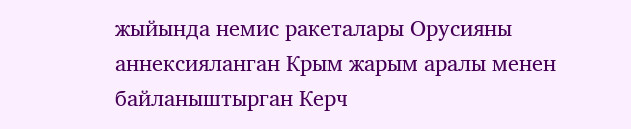жыйында немис ракеталары Орусияны аннексияланган Крым жарым аралы менен байланыштырган Керч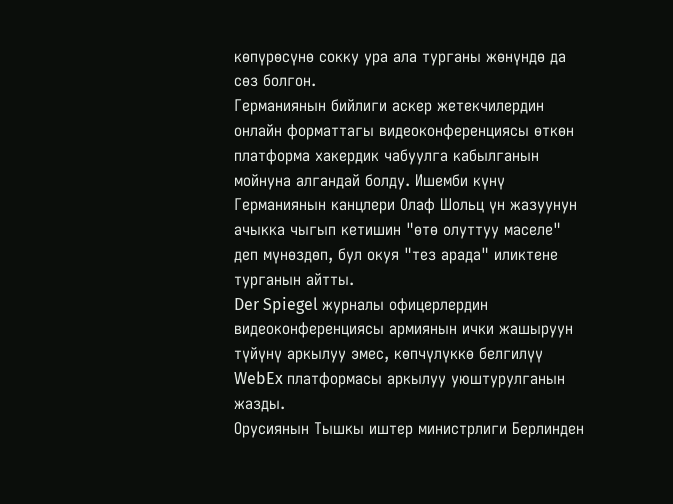көпүрөсүнө сокку ура ала турганы жөнүндө да сөз болгон.
Германиянын бийлиги аскер жетекчилердин онлайн форматтагы видеоконференциясы өткөн платформа хакердик чабуулга кабылганын мойнуна алгандай болду. Ишемби күнү Германиянын канцлери Олаф Шольц үн жазуунун ачыкка чыгып кетишин "өтө олуттуу маселе" деп мүнөздөп, бул окуя "тез арада" иликтене турганын айтты.
Der Spiegel журналы офицерлердин видеоконференциясы армиянын ички жашыруун түйүнү аркылуу эмес, көпчүлүккө белгилүү WebEx платформасы аркылуу уюштурулганын жазды.
Орусиянын Тышкы иштер министрлиги Берлинден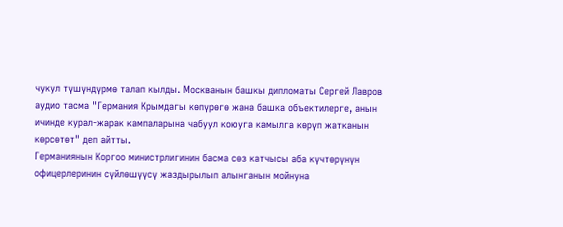чукул түшүндүрмө талап кылды. Москванын башкы дипломаты Сергей Лавров аудио тасма "Германия Крымдагы көпүрөгө жана башка объектилерге, анын ичинде курал-жарак кампаларына чабуул коюуга камылга көрүп жатканын көрсөтөт" деп айтты.
Германиянын Коргоо министрлигинин басма сөз катчысы аба күчтөрүнүн офицерлеринин сүйлөшүүсү жаздырылып алынганын мойнуна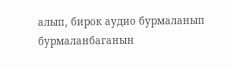алып, бирок аудио бурмаланып бурмаланбаганын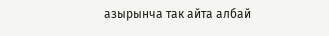азырынча так айта албай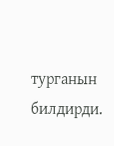турганын билдирди.